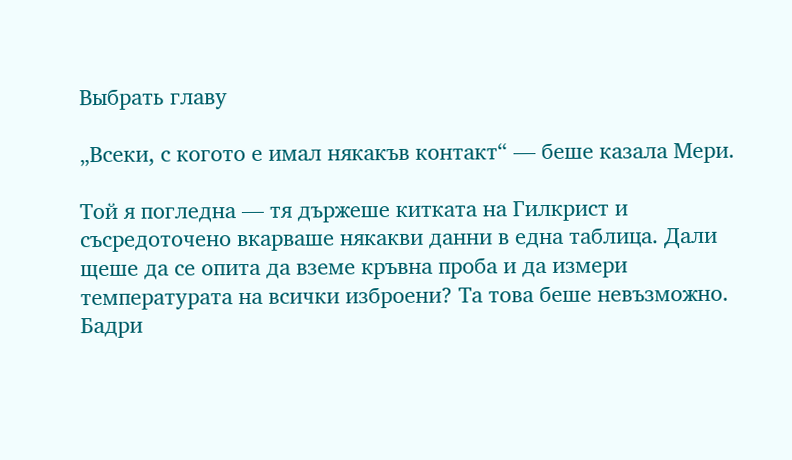Выбрать главу

„Всеки, с когото е имал някакъв контакт“ — беше казала Мери.

Той я погледна — тя държеше китката на Гилкрист и съсредоточено вкарваше някакви данни в една таблица. Дали щеше да се опита да вземе кръвна проба и да измери температурата на всички изброени? Та това беше невъзможно. Бадри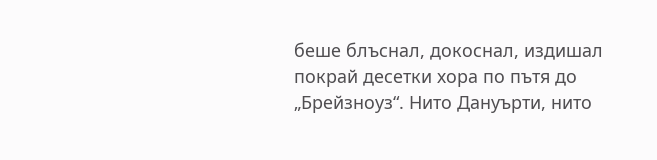беше блъснал, докоснал, издишал покрай десетки хора по пътя до „Брейзноуз“. Нито Дануърти, нито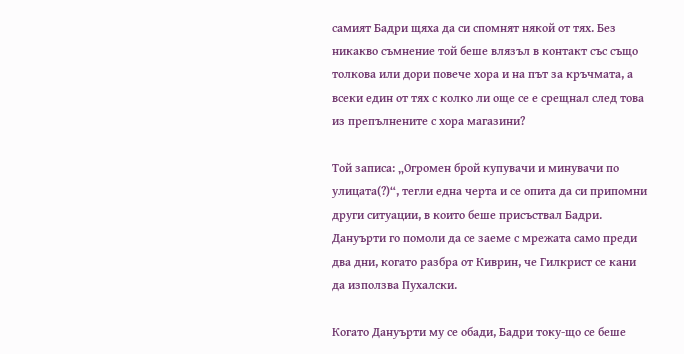самият Бадри щяха да си спомнят някой от тях. Без никакво съмнение той беше влязъл в контакт със също толкова или дори повече хора и на път за кръчмата, а всеки един от тях с колко ли още се е срещнал след това из препълнените с хора магазини?

Той записа: „Огромен брой купувачи и минувачи по улицата(?)“, тегли една черта и се опита да си припомни други ситуации, в които беше присъствал Бадри. Дануърти го помоли да се заеме с мрежата само преди два дни, когато разбра от Киврин, че Гилкрист се кани да използва Пухалски.

Когато Дануърти му се обади, Бадри току-що се беше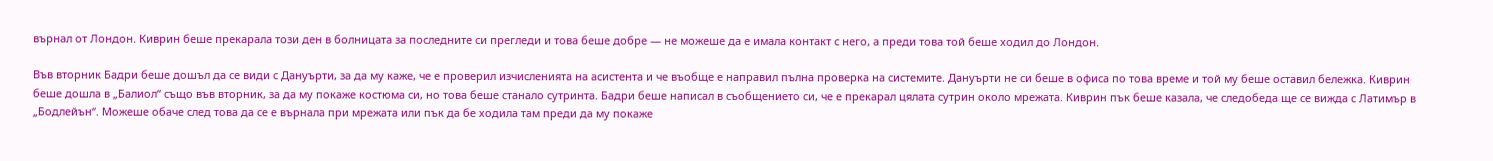върнал от Лондон. Киврин беше прекарала този ден в болницата за последните си прегледи и това беше добре — не можеше да е имала контакт с него, а преди това той беше ходил до Лондон.

Във вторник Бадри беше дошъл да се види с Дануърти, за да му каже, че е проверил изчисленията на асистента и че въобще е направил пълна проверка на системите. Дануърти не си беше в офиса по това време и той му беше оставил бележка. Киврин беше дошла в „Балиол“ също във вторник, за да му покаже костюма си, но това беше станало сутринта. Бадри беше написал в съобщението си, че е прекарал цялата сутрин около мрежата. Киврин пък беше казала, че следобеда ще се вижда с Латимър в „Бодлейън“. Можеше обаче след това да се е върнала при мрежата или пък да бе ходила там преди да му покаже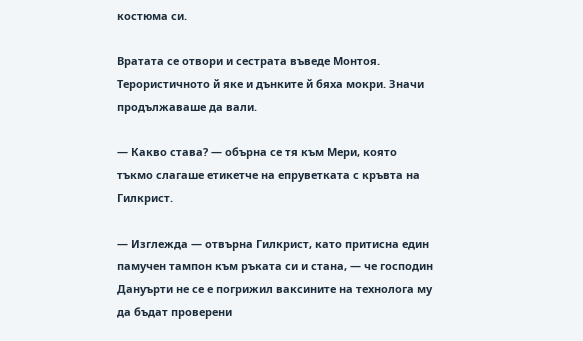костюма си.

Вратата се отвори и сестрата въведе Монтоя. Терористичното й яке и дънките й бяха мокри. Значи продължаваше да вали.

— Какво става? — обърна се тя към Мери, която тъкмо слагаше етикетче на епруветката с кръвта на Гилкрист.

— Изглежда — отвърна Гилкрист, като притисна един памучен тампон към ръката си и стана, — че господин Дануърти не се е погрижил ваксините на технолога му да бъдат проверени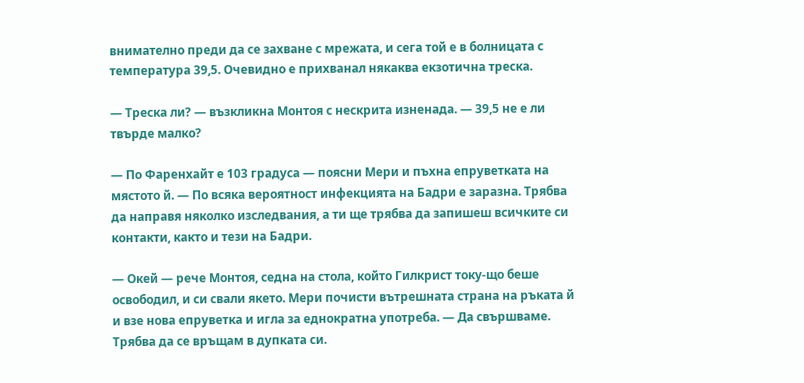внимателно преди да се захване с мрежата, и сега той е в болницата с температура 39,5. Очевидно е прихванал някаква екзотична треска.

— Треска ли? — възкликна Монтоя с нескрита изненада. — 39,5 не е ли твърде малко?

— По Фаренхайт е 103 градуса — поясни Мери и пъхна епруветката на мястото й. — По всяка вероятност инфекцията на Бадри е заразна. Трябва да направя няколко изследвания, а ти ще трябва да запишеш всичките си контакти, както и тези на Бадри.

— Окей — рече Монтоя, седна на стола, който Гилкрист току-що беше освободил, и си свали якето. Мери почисти вътрешната страна на ръката й и взе нова епруветка и игла за еднократна употреба. — Да свършваме. Трябва да се връщам в дупката си.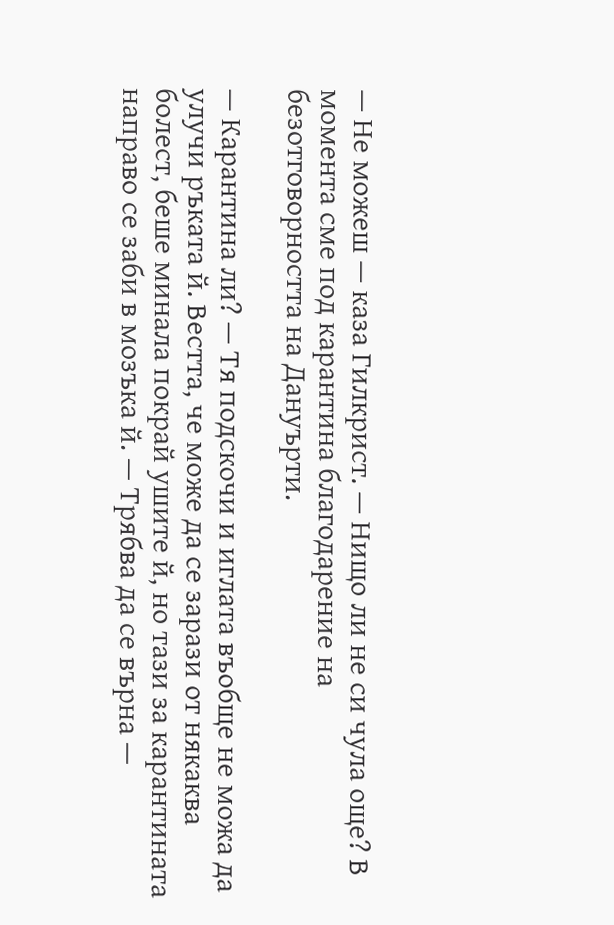— Не можеш — каза Гилкрист. — Нищо ли не си чула още? В момента сме под карантина благодарение на безотговорността на Дануърти.

— Карантина ли? — Тя подскочи и иглата въобще не можа да улучи ръката й. Вестта, че може да се зарази от някаква болест, беше минала покрай ушите й, но тази за карантината направо се заби в мозъка й. — Трябва да се върна —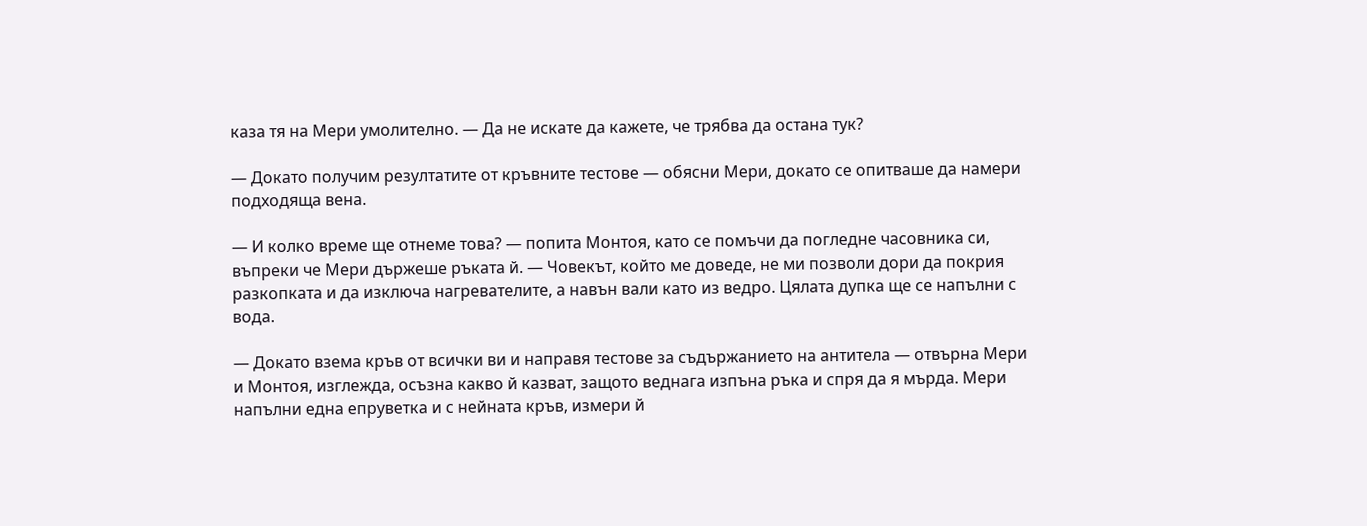каза тя на Мери умолително. — Да не искате да кажете, че трябва да остана тук?

— Докато получим резултатите от кръвните тестове — обясни Мери, докато се опитваше да намери подходяща вена.

— И колко време ще отнеме това? — попита Монтоя, като се помъчи да погледне часовника си, въпреки че Мери държеше ръката й. — Човекът, който ме доведе, не ми позволи дори да покрия разкопката и да изключа нагревателите, а навън вали като из ведро. Цялата дупка ще се напълни с вода.

— Докато взема кръв от всички ви и направя тестове за съдържанието на антитела — отвърна Мери и Монтоя, изглежда, осъзна какво й казват, защото веднага изпъна ръка и спря да я мърда. Мери напълни една епруветка и с нейната кръв, измери й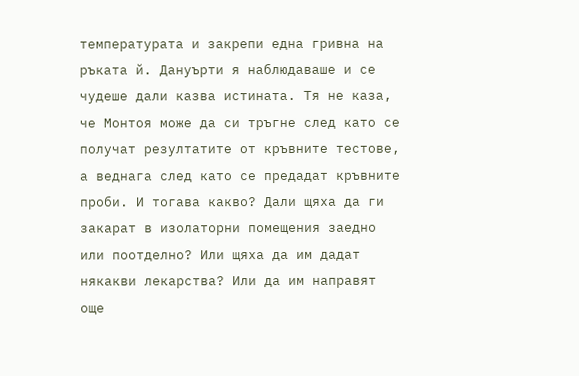температурата и закрепи една гривна на ръката й. Дануърти я наблюдаваше и се чудеше дали казва истината. Тя не каза, че Монтоя може да си тръгне след като се получат резултатите от кръвните тестове, а веднага след като се предадат кръвните проби. И тогава какво? Дали щяха да ги закарат в изолаторни помещения заедно или поотделно? Или щяха да им дадат някакви лекарства? Или да им направят още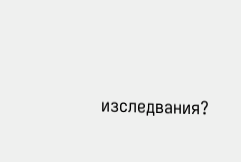изследвания?